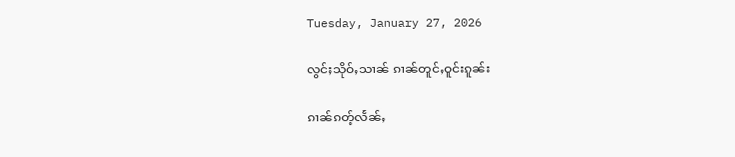Tuesday, January 27, 2026

လွင်ႈသိုဝ်ႇသၢၼ် ၵၢၼ်တူင်ႇဝူင်းၵူၼ်း

ၵၢၼ်ၵတ့်လႅၼ်ႇ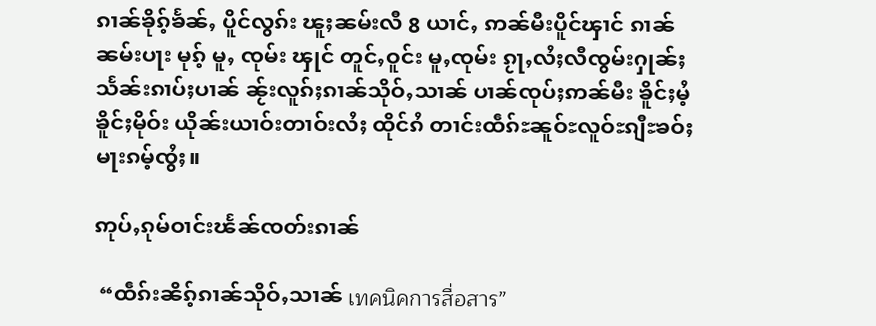ၵၢၼ်ၶိုၵ့်ၶႅၼ်ႇ ပိူင်လွၵ်း ၽူႈၼမ်းလီ 8 ယၢင်ႇ ဢၼ်မီးပိူင်ၾၢင် ၵၢၼ်ၼမ်းပႃး မုၵ့် မူႇ ၸုမ်း ၾုင် တူင်ႇဝူင်း မူႇၸုမ်း ၵႂႃႇလႆႈလီၸွမ်းႁုၼ်ႈသႅၼ်းၵၢပ်ႈပၢၼ် ၼႂ်းလူၵ်ႈၵၢၼ်သိုဝ်ႇသၢၼ် ပၢၼ်ၸုပ်ႈဢၼ်မီး ၶိူင်ႈမႆ့ၶိူင်ႈမိုဝ်း ယိုၼ်းယၢဝ်းတၢဝ်းလႆႈ ထိုင်ၵႆ တၢင်းထဵၵ်ႊၼူဝ်ႊလူဝ်ႊၵျီႊၶဝ်ႈမႃးၵမ့်ၸွႆႈ။

ဢုပ်ႇၵုမ်ဝၢင်းၽႅၼ်ၸတ်းၵၢၼ်

 “ထဵၵ်းၼိၵ့်ၵၢၼ်သိုဝ်ႇသၢၼ် เทคนิคการสื่อสาร”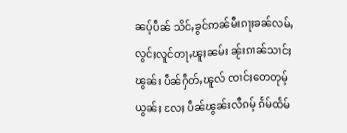ၼပ့်ပဵၼ် သိင်ႇၶွင်ဢၼ်မီးၵႃႈၶၼ်လမ်ႇလွင်ႈလူင်တႃႇၽူႈၼမ်း ၼႂ်းၵၢၼ်သၢင်ႈၽွၼ်း ပဵၼ်ႁဵတ်ႇၽူလ် ၸၢင်ႈတေတုမ့်ယွၼ်ႈ လႄႈ ပဵၼ်ၽွၼ်းလီၵမ့် ၵႅမ်ထႅမ်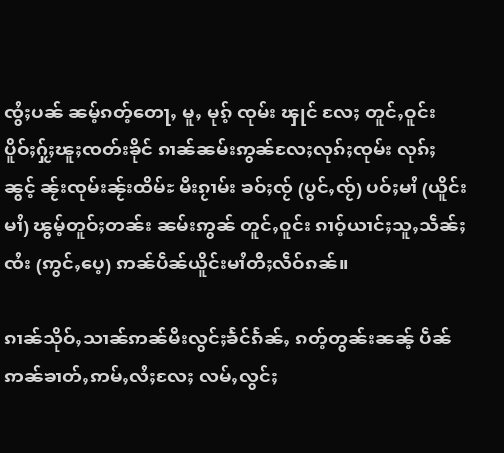ၸွႆႈပၼ် ၼမ့်ၵတ့်တေႃႇ မူႇ မုၵ့် ၸုမ်း ၾုင် လႄႈ တူင်ႇဝူင်း ပိူဝ်ႈႁႂ်ႈၽူႈၸတ်းၶိုင် ၵၢၼ်ၼမ်းဢွၼ်လႄႈလုၵ်ႈၸုမ်း လုၵ်ႈၼွင့် ၼႂ်းၸုမ်းၼႂ်းထိမ်ႊ မီးၵႂၢမ်း ၶဝ်ႈၸႂ် (ပွင်ႇၸႂ်) ပဝ်ႈမၢႆ (ယိူင်းမၢႆ) ၽွမ့်တူဝ်ႈတၼ်း ၼမ်းဢွၼ် တူင်ႇဝူင်း ၵၢဝ့်ယၢင်ႈသူႇသဵၼ်ႈၸႆး (ဢွင်ႇပေ့) ဢၼ်ပဵၼ်ယိူင်းမၢႆတီႈလဵဝ်ၵၼ်။

ၵၢၼ်သိုဝ်ႇသၢၼ်ဢၼ်မီးလွင်ႈၶႅင်ၵႅၼ်ႇ ၵတ့်တွၼ်းၼၼ့် ပဵၼ်ဢၼ်ၶၢတ်ႇဢမ်ႇလႆႈလႄႈ လမ်ႇလွင်ႈ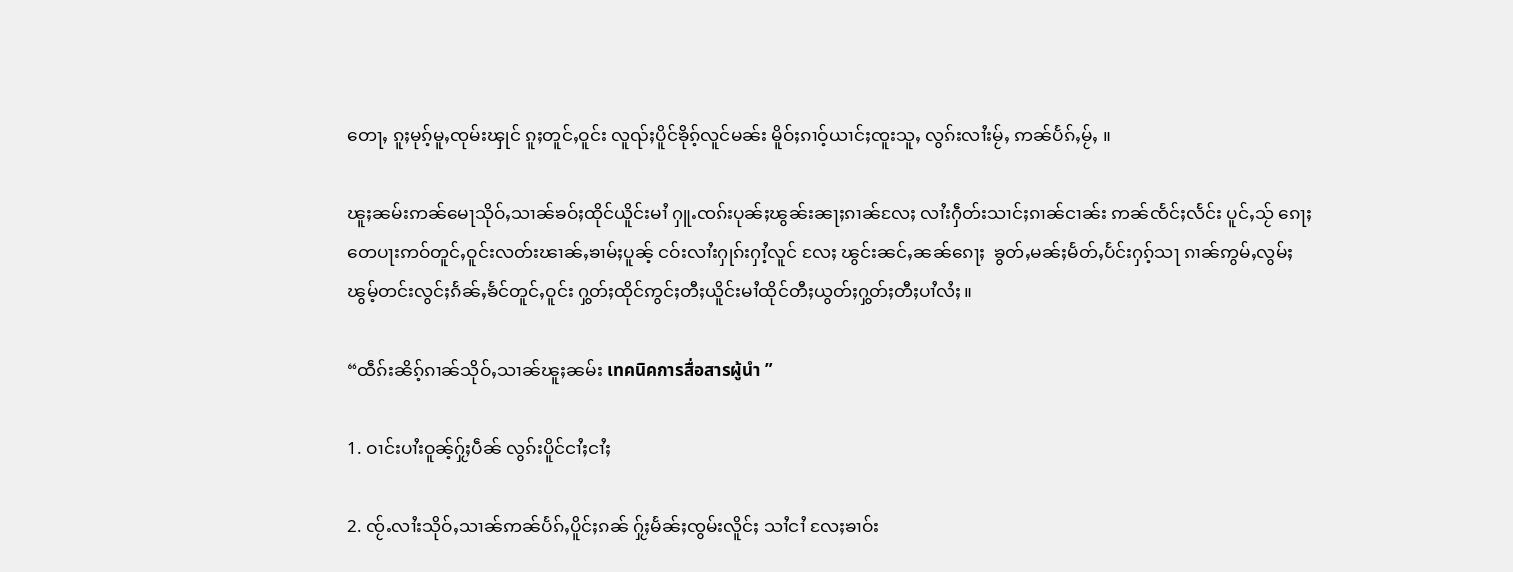တေႃႇ ၵူႈမုၵ့်မူႇၸုမ်းၾုင် ၵူႈတူင်ႇဝူင်း လူၺ်ႈပိူင်ၶိုၵ့်လူင်မၼ်း မိူဝ်ႈၵၢဝ့်ယၢင်ႈၸူးသူႇ လွၵ်းလၢႆးမႂ်ႇ ဢၼ်ပႅၵ်ႇမႂ်ႇ ။

ၽူႈၼမ်းဢၼ်မေႃသိုဝ်ႇသၢၼ်ၶဝ်ႈထိုင်ယိူင်းမၢႆ ႁူႉၸၵ်းပုၼ်ႈၽွၼ်းၼႃႈၵၢၼ်လႄႈ လၢႆးႁဵတ်းသၢင်ႈၵၢၼ်ငၢၼ်း ဢၼ်ၸႅင်ႈလႅင်း ပူင်ႇသႂ် ၵေႃႈ တေပႃးဢဝ်တူင်ႇဝူင်းလတ်းၽၢၼ်ႇၶၢမ်ႈပူၼ့် ငဝ်းလၢႆးႁုၵ်းႁၢႆ့လူင် လႄႈ ၽွင်းၼင်ႇၼၼ်ၵေႃႈ  ၶွတ်ႇမၼ်ႈမႅတ်ႇပႅင်းႁၵ့်သႃ ၵၢၼ်ဢွမ်ႇလွမ်ႈၽွမ့်တင်းလွင်ႈၵႅၼ်ႇၶႅင်တူင်ႇဝူင်း ႁွတ်ႈထိုင်ဢွင်ႈတီႈယိူင်းမၢႆထိုင်တီႈယွတ်ႈႁွတ်ႈတီႈပၢႆလႆႈ။

“ထဵၵ်းၼိၵ့်ၵၢၼ်သိုဝ်ႇသၢၼ်ၽူႈၼမ်း เทคนิคการสื่อสารผู้นำ ”

1. ဝၢင်းပၢႆးဝူၼ့်ႁႂ်ႈပဵၼ် လွၵ်းပိူင်ငၢႆႈငၢႆႈ

2. ၸႂ်ႉလၢႆးသိုဝ်ႇသၢၼ်ဢၼ်ပႅၵ်ႇပိူင်ႈၵၼ် ႁႂ်ႈမႅၼ်ႈၸွမ်းလိူင်ႈ သၢႆငၢႆ လႄႈၶၢဝ်း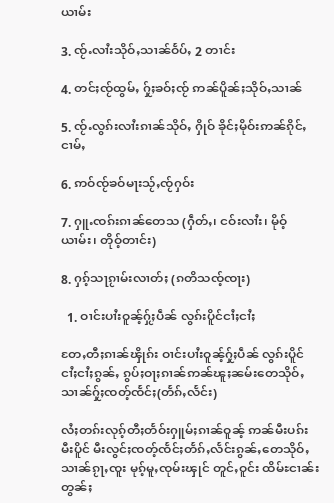ယၢမ်း

3. ၸႂ်ႉလၢႆးသိုဝ်ႇသၢၼ်ဝႅပ်ႇ 2 တၢင်း

4. တင်ႈၸႂ်ထွမ်ႇ ႁႂ်ႈၶဝ်ႈၸႂ် ဢၼ်ပိူၼ်ႈသိုဝ်ႇသၢၼ်

5. ၸႂ်ႉလွၵ်းလၢႆးၵၢၼ်သိုဝ်ႇ ႁိုဝ် ၶိုင်ႈမိုဝ်းဢၼ်ၵိုင်ႇငၢမ်ႇ

6. ဢဝ်ၸႂ်ၶဝ်မႃးသႂ်ႇၸႂ်ႁဝ်း

7. ႁူႉၸၵ်းၵၢၼ်တေသ (ႁဵတ်ႇ၊ ငဝ်းလၢႆး၊ မိုဝ့်ယၢမ်း၊ တိုဝ့်တၢင်း)

8. ႁၵ့်သႃၵႂၢမ်းလၢတ်ႈ (ၵတိသၸ့်ၸႃး)

  1. ဝၢင်းပၢႆးဝူၼ့်ႁႂ်ႈပဵၼ် လွၵ်းပိူင်ငၢႆႈငၢႆႈ

တႄႇတီႈၵၢၼ်ၾိုၵ်း ဝၢင်းပၢႆးဝူၼ့်ႁႂ်ႈပဵၼ် လွၵ်းပိူင်ငၢႆႈငၢႆႈၵွၼ်ႇ ၵွပ်ႈဝႃႈၵၢၼ်ဢၼ်ၽူႈၼမ်းတေသိုဝ်ႇသၢၼ်ႁႂ်ႈၸတ့်ၸႅင်ႈ(တႅၵ်ႇလႅင်း)

လႆႈတၵ်းလုၵ့်တီႈတႅဝ်းႁူမ်ႈၵၢၼ်ဝူၼ့် ဢၼ်မီးပၵ်းမီးပိူင် မီးလွင်ႈၸတ့်ၸႅင်ႈတႅၵ်ႇလႅင်းၵွၼ်ႇတေသိုဝ်ႇသၢၼ်ၵႂႃႇၸူး မုၵ့်မူႇၸုမ်းၾုင် တူင်ႇဝူင်း ထိမ်ႊငၢၼ်း တွၼ်ႈ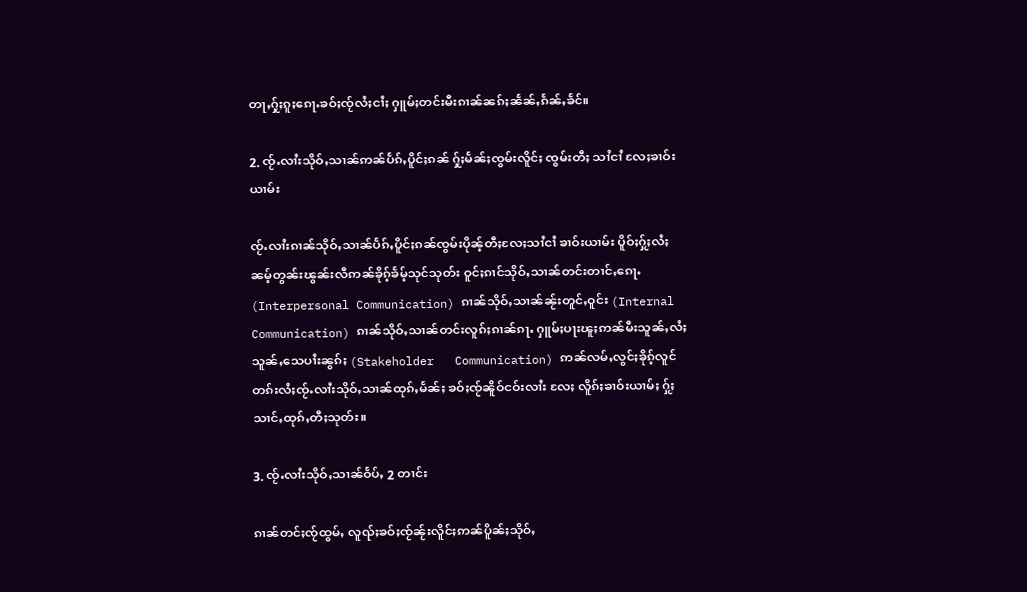တႃႇႁႂ်ႈၵူႈၵေႃႉၶဝ်ႈၸႂ်လႆႈငၢႆႈ ႁူမ်ႈတင်းမီးၵၢၼ်ၼၵ်ႈၼႅၼ်ႇၵႅၼ်ႇၶႅင်။

2. ၸႂ်ႉလၢႆးသိုဝ်ႇသၢၼ်ဢၼ်ပႅၵ်ႇပိူင်ႈၵၼ် ႁႂ်ႈမႅၼ်ႈၸွမ်းလိူင်ႈ ၸွမ်းတီႈ သၢႆငၢႆ လႄႈၶၢဝ်းယၢမ်း

ၸႂ်ႉလၢႆးၵၢၼ်သိုဝ်ႇသၢၼ်ပႅၵ်ႇပိူင်ႈၵၼ်ၸွမ်းပိုၼ့်တီႈလႄႈသၢႆငၢႆ ၶၢဝ်းယၢမ်း ပိူဝ်ႈႁႂ်ႈလႆႈၼမ့်တွၼ်းၽွၼ်းလီဢၼ်ၶိုၵ့်ၶႅမ့်သုင်သုတ်း ဝူင်ႈၵၢင်သိုဝ်ႇသၢၼ်တင်းတၢင်ႇၵေႃႉ (Interpersonal Communication) ၵၢၼ်သိုဝ်ႇသၢၼ်ၼႂ်းတူင်ႇဝူင်း (Internal  Communication) ၵၢၼ်သိုဝ်ႇသၢၼ်တင်းလူၵ်ႈၵၢၼ်ၵႃႉ ႁူမ်ႈပႃးၽူႈဢၼ်မီးသူၼ်ႇလႆႈသူၼ်ႇသေပၢႆးၼွၵ်ႈ (Stakeholder   Communication) ဢၼ်လမ်ႇလွင်ႈၶိုၵ့်လူင် တၵ်းလႆႈၸႂ်ႉလၢႆးသိုဝ်ႇသၢၼ်ထုၵ်ႇမႅၼ်ႈ ၶဝ်ႈၸႂ်ၼိူဝ်ငဝ်းလၢႆး လႄႈ လိူၵ်ႈၶၢဝ်းယၢမ်ႈ ႁႂ်ႈသၢင်ႇထုၵ်ႇတီႈသုတ်း။

3. ၸႂ်ႉလၢႆးသိုဝ်ႇသၢၼ်ဝႅပ်ႇ 2 တၢင်း

ၵၢၼ်တင်ႈၸႂ်ထွမ်ႇ လူၺ်ႈၶဝ်ႈၸႂ်ၼႂ်းလိူင်ႈဢၼ်ပိူၼ်ႈသိုဝ်ႇ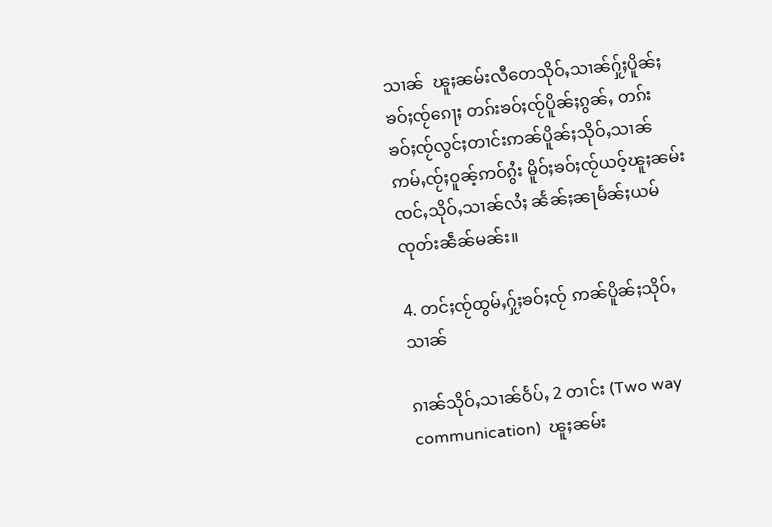သၢၼ်  ၽူႈၼမ်းလီတေသိုဝ်ႇသၢၼ်ႁႂ်ႈပိူၼ်ႈၶဝ်ႈၸႂ်ၵေႃႈ တၵ်းၶဝ်ႈၸႂ်ပိူၼ်ႈၵွၼ်ႇ တၵ်းၶဝ်ႈၸႂ်လွင်ႈတၢင်းဢၼ်ပိူၼ်ႈသိုဝ်ႇသၢၼ် ဢမ်ႇၸႂ်ႈဝူၼ့်ဢဝ်ၵွႆး မိူဝ်ႈၶဝ်ႈၸႂ်ယဝ့်ၽူႈၼမ်း  ၸင်ႇသိုဝ်ႇသၢၼ်လႆႈ ၼႅၼ်ႈၼႃမႅၼ်ႈယမ်ၸုတ်းၼဵၼ်မၼ်း။

4. တင်ႈၸႂ်ထွမ်ႇႁႂ်ႈၶဝ်ႈၸႂ် ဢၼ်ပိူၼ်ႈသိုဝ်ႇသၢၼ်

ၵၢၼ်သိုဝ်ႇသၢၼ်ဝႅပ်ႇ 2 တၢင်း (Two way communication)  ၽူႈၼမ်း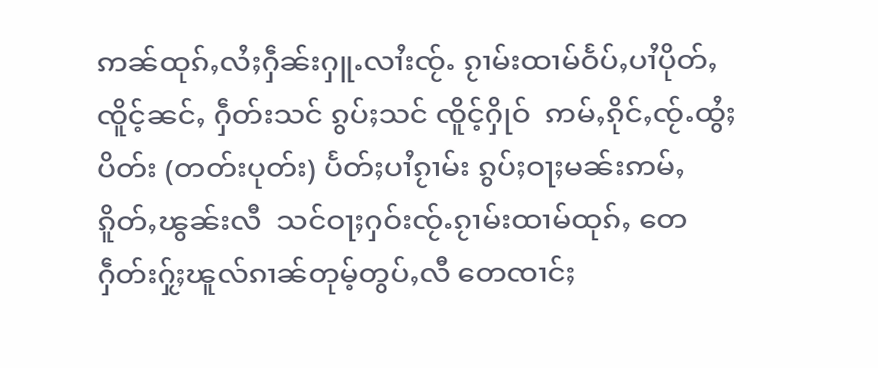ဢၼ်ထုၵ်ႇလႆႈႁဵၼ်းႁူႉလၢႆးၸႂ်ႉ ၵႂၢမ်းထၢမ်ဝႅပ်ႇပၢႆပိုတ်ႇၸိူင့်ၼင်ႇ ႁဵတ်းသင် ၵွပ်ႈသင် ၸိူင့်ႁိုဝ်  ဢမ်ႇၵိုင်ႇၸႂ်ႉထွႆႈပိတ်း (တတ်းပုတ်း) ပႅတ်ႈပၢႆၵႂၢမ်း ၵွပ်ႈဝႃႈမၼ်းဢမ်ႇၵိူတ်ႇၽွၼ်းလီ  သင်ဝႃႈႁဝ်းၸႂ်ႉၵႂၢမ်းထၢမ်ထုၵ်ႇ တေႁဵတ်းႁႂ်ႈၽူလ်ၵၢၼ်တုမ့်တွပ်ႇလီ တေၸၢင်ႈ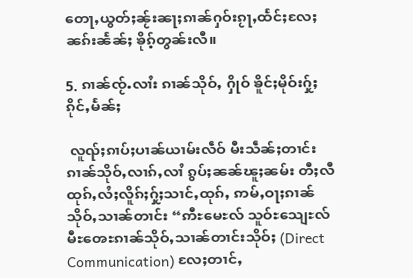တေႃႇယွတ်ႈၼႂ်းၼႃႈၵၢၼ်ႁဝ်းၵႂႃႇထႅင်ႈလႄႈၼၵ်းၼႅၼ်ႈ ၶိုၵ့်တွၼ်းလီ။

5. ၵၢၼ်ၸႂ်ႉလၢႆး ၵၢၼ်သိုဝ်ႇ ႁိုဝ် ၶိူင်ႈမိုဝ်းႁႂ်ႈၵိုင်ႇမႅၼ်ႈ

 လူၺ်ႈၵၢပ်ႈပၢၼ်ယၢမ်းလဵဝ် မီးသဵၼ်ႈတၢင်းၵၢၼ်သိုဝ်ႇလၢၵ်ႇလၢႆ ၵွပ်ႈၼၼ်ၽူႈၼမ်း တီႈလီထုၵ်ႇလႆႈလိူၵ်ႈႁႂ်ႈသၢင်ႇထုၵ်ႇ ဢမ်ႇဝႃႈၵၢၼ်သိုဝ်ႇသၢၼ်တၢင်း “ဢီႊမေႊလ် သူဝ်ႊသျေႊလ်မီႊၻေႊၵၢၼ်သိုဝ်ႇသၢၼ်တၢင်းသိုဝ်ႈ (Direct Communication) လႄႈတၢင်ႇ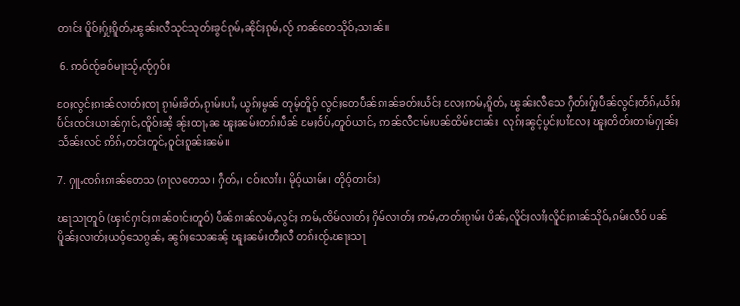တၢင်း ပိူဝ်ႈႁႂ်ႈၵိူတ်ႇၽွၼ်းလီသုင်သုတ်းၶွင်ၵုမ်ႇၼိုင်ႈၵုမ်ႇလႂ် ဢၼ်တေသိုဝ်ႇသၢၼ်။

 6. ဢဝ်ၸႂ်ၶဝ်မႃးသႂ်ႇၸႂ်ႁဝ်း

ဝႄႈလွင်ႈၵၢၼ်လၢတ်ႈၸႃ ၵႂၢမ်းၶိတ်ႇၵႂၢမ်းပၢႆႇ ယွၵ်ႈမွၼ် တုမ့်တိူဝ့် လွင်ႈတေပဵၼ်ၵၢၼ်ၶတ်းယႅင်ႈ လႄႈဢမ်ႇၵိူတ်ႇ ၽွၼ်းလီသေ ႁဵတ်းႁႂ်ႈပဵၼ်လွင်ႈတႅၵ်ႇယႅၵ်ႈပႅင်းၸင်းယၢၼ်ႁၢင်ႇၸိူဝ်းၼႆ့ ၼႂ်းထႃႇၼ ၽူႈၼမ်းတၵ်းပဵၼ် မႄႈဝႅပ်ႇတူဝ်ယၢင်ႇ ဢၼ်လီငၢမ်းပၼ်ထိမ်ႊငၢၼ်း  လုၵ်ႈၼွင့်ပွင်ႈပၢႆလႄႈ ၽူႈတိတ်းတၢမ်ႁုၼ်ႈသႅၼ်းလင် ဢိၵ်ႇတင်းတူင်ႇဝူင်းၵူၼ်းၼမ်။

7. ႁူႉၸၵ်းၵၢၼ်တေသ (ၵႃလတေသ၊ ႁဵတ်ႇ၊ ငဝ်းလၢႆး၊ မိုဝ့်ယၢမ်း၊ တိုဝ့်တၢင်း)

ၽႃသႃတူဝ် (ၾၢင်ႁၢင်ႈၵၢၼ်ဝၢင်းတူဝ်) ပဵၼ်ၵၢၼ်လမ်ႇလွင်ႈ ဢမ်ႇၸိမ်လၢတ်ႈ ႁိမ်လၢတ်ႈ ဢမ်ႇတတ်းၵႂၢမ်း ပိၼ်ႇလိူင်ႈလၢႆႈလိူင်ႈၵၢၼ်သိုဝ်ႇၵမ်းလဵဝ် ပၼ်ပိူၼ်ႈလၢတ်ႈယဝ့်သေၵွၼ်ႇ ၼွၵ်ႈသေၼၼ့် ၽူႈၼမ်းတီႈလီ တၵ်းၸႂ်ႉၽႃးသႃ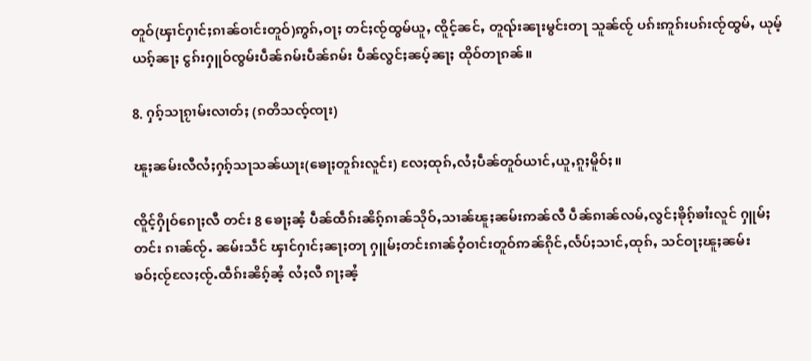တူဝ်(ၾၢင်ႁၢင်ႈၵၢၼ်ဝၢင်းတူဝ်)ဢွၵ်ႇဝႃႈ တင်ႈၸႂ်ထွမ်ယူႇ ၸိူင့်ၼင်ႇ တူၺ်းၼႃးမွင်းတႃ သူၼ်ၸႂ် ပၵ်းဢူၵ်းပၵ်းၸႂ်ထွမ်ႇ ယုမ့် ယၵ့်ၼႃႈ ငွၵ်းႁူဝ်ၸွမ်းပဵၼ်ၵမ်းပဵၼ်ၵမ်း ပဵၼ်လွင်ႈၼပ့်ၼႃႈ ထိုဝ်တႃၵၼ်။

8. ႁၵ့်သႃၵႂၢမ်းလၢတ်ႈ (ၵတိသၸ့်ၸႃး)

ၽူႈၼမ်းလီလႆႈႁၵ့်သႃသၼ်ယႃး(ၶေႃႈတူၵ်းလူင်း) လႄႈထုၵ်ႇလႆႈပဵၼ်တူဝ်ယၢင်ႇယူႇၵူႈမိူဝ်ႈ။

ၸိူင့်ႁိုဝ်ၵေႃႈလီ တင်း 8 ၶေႃႈၼႆ့ ပဵၼ်ထဵၵ်းၼိၵ့်ၵၢၼ်သိုဝ်ႇသၢၼ်ၽူႈၼမ်းဢၼ်လီ ပဵၼ်ၵၢၼ်လမ်ႇလွင်ႈၶိုၵ့်ၶၢႆးလူင် ႁူမ်ႈတင်း ၵၢၼ်ၸႂ်ႉ ၼမ်းသဵင် ၾၢင်ႁၢင်ႈၼႃႈတႃ ႁူမ်ႈတင်းၵၢၼ်ဝႆ့ဝၢင်းတူဝ်ဢၼ်ၵိုင်ႇလႅပ်ႈသၢင်ႇထုၵ်ႇ သင်ဝႃႈၽူႈၼမ်းၶဝ်ႈၸႂ်လႄႈၸႂ်ႉထဵၵ်းၼိၵ့်ၼႆ့ လႆႈလီ ၵႃႈၼႆ့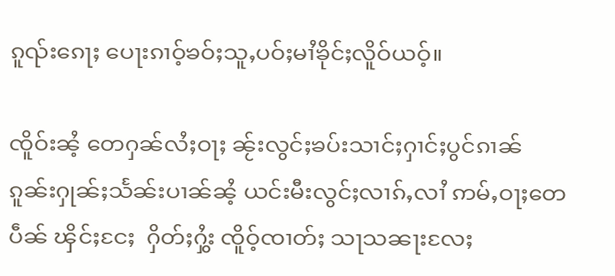ၵူၺ်းၵေႃႈ ပေႃးၵၢဝ့်ၶဝ်ႈသူႇပဝ်ႈမၢႆၶိုင်ႈလိူဝ်ယဝ့်။

ၸိူဝ်းၼႆ့ တေႁၼ်လႆႈဝႃႈ ၼႂ်းလွင်ႈၶပ်းသၢင်ႈႁၢင်ႈပွင်ၵၢၼ်ၵူၼ်းႁုၼ်ႈသႅၼ်းပၢၼ်ၼႆ့ ယင်းမီးလွင်ႈလၢၵ်ႇလၢႆ ဢမ်ႇဝႃႈတေပဵၼ် ၾိင်ႈငႄႈ  ႁိတ်ႈႁွႆး ၸိူဝ့်ၸၢတ်ႈ သႃသၼႃးလႄႈ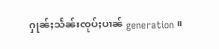ႁုၼ်ႈသႅၼ်းၸုပ်ႈပၢၼ် generation ။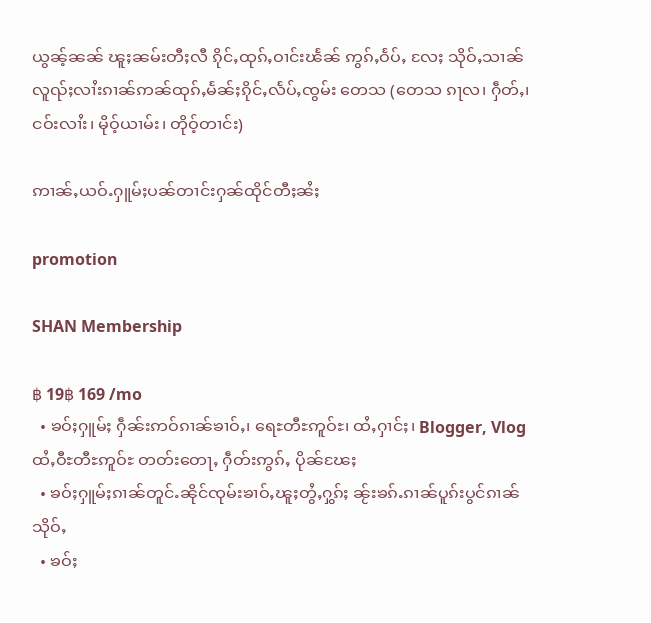ယွၼ့်ၼၼ် ၽူႈၼမ်းတီႈလီ ၵိုင်ႇထုၵ်ႇဝၢင်းၽႅၼ် ဢွၵ်ႇဝႅပ်ႇ လႄႈ သိုဝ်ႇသၢၼ်လူၺ်ႈလၢႆးၵၢၼ်ဢၼ်ထုၵ်ႇမႅၼ်ႈၵိုင်ႇလႅပ်ႇၸွမ်း တေသ (တေသ ၵႃလ၊ ႁဵတ်ႇ၊ ငဝ်းလၢႆး၊ မိုဝ့်ယၢမ်း၊ တိုဝ့်တၢင်း)

ဢၢၼ်ႇယဝ်ႉႁူမ်ႈပၼ်တၢင်းႁၼ်ထိုင်တီႈၼႆႈ

promotion

SHAN Membership

฿ 19฿ 169 /mo
  • ၶဝ်ႈႁူမ်ႈ ႁဵၼ်းဢဝ်ၵၢၼ်ၶၢဝ်ႇ၊ ရေႊတီႊဢူဝ်ႊ၊ ထႆႇႁၢင်ႈ၊ Blogger, Vlog ထႆႇဝီႊတီႊဢူဝ်ႊ တတ်းတေႃႇ ႁဵတ်းဢွၵ်ႇ ပိုၼ်ၽႄႈ
  • ၶဝ်ႈႁူမ်ႈၵၢၼ်တူင်ႉၼိုင်ၸုမ်းၶၢဝ်ႇၽူႈတွႆႇႁွၵ်ႈ ၼႂ်းၶၵ်ႉၵၢၼ်ပူၵ်းပွင်ၵၢၼ်သိုဝ်ႇ
  • ၶဝ်ႈ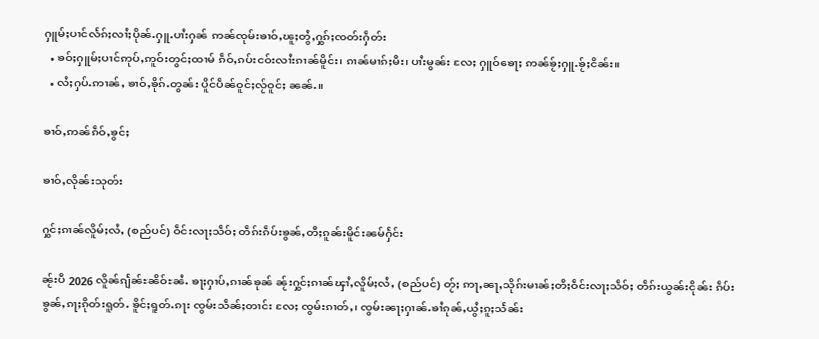ႁူမ်ႈပၢင်လႅၵ်ႈလၢႆႈပိုၼ်ႉႁူႉပၢႆးႁၼ် ဢၼ်ၸုမ်းၶၢဝ်ႇၽူႈတွႆႇႁွၵ်ႈၸတ်းႁဵတ်း
  • ၶဝ်ႈႁူမ်ႈပၢင်ဢုပ်ႇဢူဝ်းတွင်ႈထၢမ် ၵဵဝ်ႇၵပ်းငဝ်းလၢႆးၵၢၼ်မိူင်း၊ ၵၢၼ်မၢၵ်ႈမီး၊ ပၢႆးမွၼ်း လႄႈ ႁူဝ်ၶေႃႈ ဢၼ်ၶႂ်ႈႁူႉၶႂ်ႈငိၼ်း။
  • လႆႈႁပ်ႉဢၢၼ်ႇ ၶၢဝ်ႇၶိုၵ်ႉတွၼ်း ပိူင်ပဵၼ်ဝူင်ႈလႂ်ဝူင်ႈ ၼၼ်ႉ။

ၶၢဝ်ႇဢၼ်ၵဵဝ်ႇၶွင်ႈ

ၶၢဝ်ႇလိုၼ်းသုတ်း

ႁွင်ႈၵၢၼ်လိူမ်ႈလႆႇ (စည်ပင်) ဝဵင်းလႃႈသဵဝ်ႈ တဵၵ်းၵဵပ်းၶွၼ်ႇတီႈၵူၼ်းမိူင်းၼမ်ႁႅင်း

ၼႂ်းပီ 2026 လိူၼ်ၵျႅၼ်ႊၼိဝ်ႊၼႆႉ ၶႃႈႁၢပ်ႇၵၢၼ်ၶုၼ် ၼႂ်းႁွင်ႈၵၢၼ်ၾၢႆႇလိူမ်ႈလႆႇ (စည်ပင်) တႂ်ႈ ဢႃႇၼႃႇသိုၵ်းမၢၼ်ႈတီႈဝဵင်းလႃႈသဵဝ်ႈ တဵၵ်းယွၼ်းငိုၼ်း ၵဵပ်းၶွၼ်ႇၵႃႈၵိုတ်းရူတ်ႉ ၶိူင်ႈရူတ်ႉၵႃး ၸွမ်းသဵၼ်ႈတၢင်း လႄႈ ၸွမ်းၵၢတ်ႇ၊ ၸွမ်းၼႃႈႁၢၼ်ႉၶၢႆၵုၼ်ႇယွႆႈၵူႈသႅၼ်း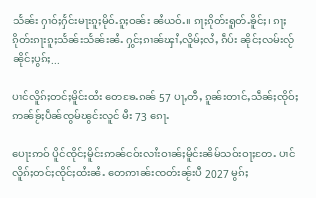သႅၼ်း ႁၢဝ်ႈႁႅင်းမႃးၵူႈမိုဝ်ႉၵူႈဝၼ်း ၼႆယဝ်ႉ။ ၵႃႈၵိုတ်းရူတ်ႉၶိူင်ႈ၊ ၵႃႈၵိုတ်းၵႃးၵူႈသႅၼ်းသႅၼ်းၼႆႉ ႁွင်ႈၵၢၼ်ၾၢႆႇလိူမ်ႈလႆႇ ၵဵပ်း ၼိုင်ႈလမ်းလႂ် ၼိုင်ႈပွၵ်ႈ...

ပၢင်လိူၵ်ႈတင်ႈမိူင်းထႆး တေၶႄႉၵၼ် 57 ပႃႇတီႇ ၵူၼ်းတၢင်ႇသဵၼ်ႈၸိုဝ်ႈ ဢၼ်ၶႂ်ႈပဵၼ်ၸွမ်ၽွင်းလူင် မီး 73 ၵေႃႉ

ပေႃးဢဝ် ပိူင်ၸိုင်ႈမိူင်းဢၼ်ငဝ်းလၢႆးဝၢၼ်ႈမိူင်းၼိမ်သဝ်းဝႃႈတႄႉ ပၢင်လိူၵ်ႈတင်ႈၸိုင်ႈထႆးၼႆႉ တေဢၢၼ်းၸတ်းၼႂ်းပီ 2027 မွၵ်ႈ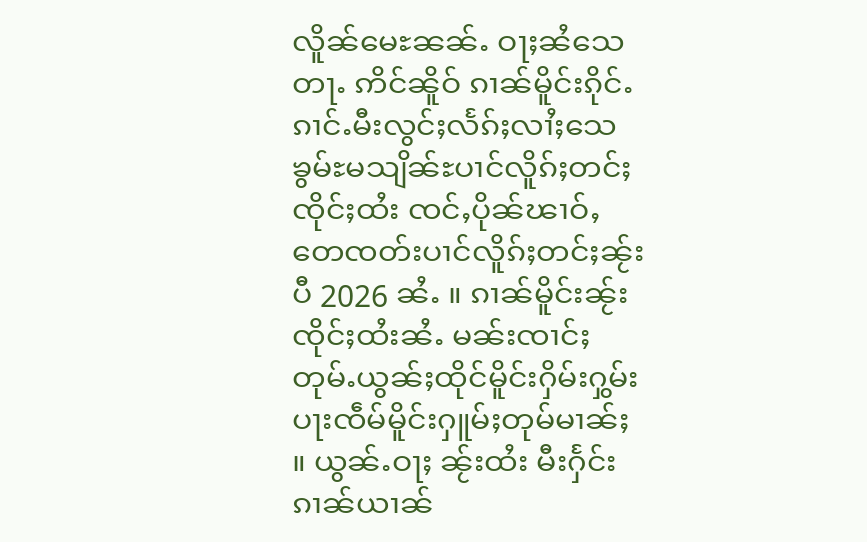လိူၼ်မေႊၼၼ်ႉ ဝႃႈၼႆသေတႃႉ ဢိင်ၼိူဝ် ၵၢၼ်မိူင်းၵိုင်ႉၵၢင်ႉမီးလွင်ႈလႅၵ်ႈလၢႆႈသေ ၶွမ်ႊမသျိၼ်ႊပၢင်လိူၵ်ႈတင်ႈၸိုင်ႈထႆး ၸင်ႇပိုၼ်ၽၢဝ်ႇတေၸတ်းပၢင်လိူၵ်ႈတင်ႈၼႂ်းပီ 2026 ၼႆႉ ။ ၵၢၼ်မိူင်းၼႂ်းၸိုင်ႈထႆးၼႆႉ မၼ်းၸၢင်ႈတုမ်ႉယွၼ်ႈထိုင်မိူင်းႁိမ်းႁွမ်း ပႃးၸဵမ်မိူင်းႁူမ်ႈတုမ်မၢၼ်ႈ ။ ယွၼ်ႉဝႃႈ ၼႂ်းထႆး မီးႁႅင်းၵၢၼ်ယၢၼ်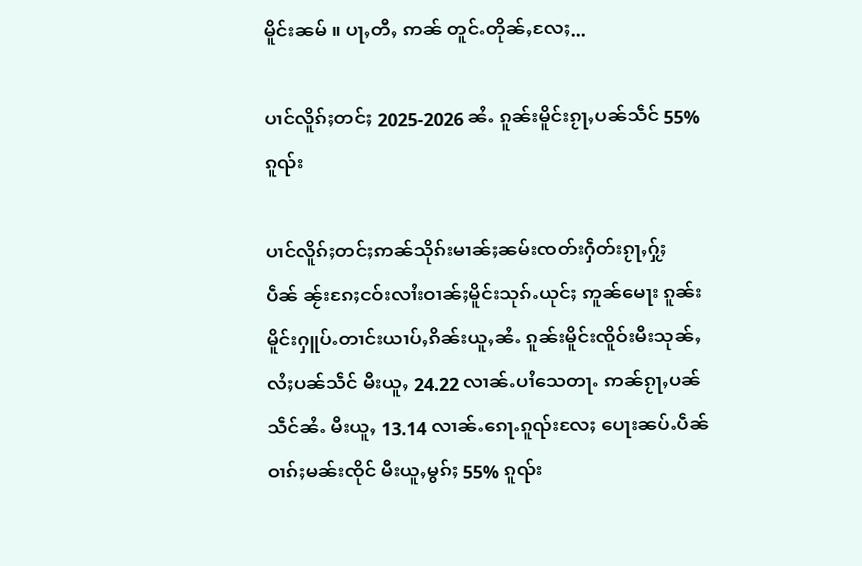မိူင်းၼမ် ။ ပႃႇတီႇ ဢၼ် တူင်ႉတိုၼ်ႇလႄႈ...

ပၢင်လိူၵ်ႈတင်ႈ 2025-2026 ၼႆႉ ၵူၼ်းမိူင်းၵႂႃႇပၼ်သဵင် 55% ၵူၺ်း

ပၢင်လိူၵ်ႈတင်ႈဢၼ်သိုၵ်းမၢၼ်ႈၼမ်းၸတ်းႁဵတ်းၵႂႃႇႁႂ်ႈပဵၼ် ၼႂ်းၵႄႈငဝ်းလၢႆးဝၢၼ်ႈမိူင်းသုၵ်ႉယုင်ႈ ဢူၼ်မေႃး ၵူၼ်းမိူင်းႁူပ်ႉတၢင်းယၢပ်ႇၵိၼ်းယူႇၼႆႉ ၵူၼ်းမိူင်းၸိူဝ်းမီးသုၼ်ႇလႆႈပၼ်သဵင် မီးယူႇ 24.22 လၢၼ်ႉပၢႆသေတႃႉ ဢၼ်ၵႂႃႇပၼ်သဵင်ၼႆႉ မီးယူႇ 13.14 လၢၼ်ႉၵေႃႉၵူၺ်းလႄႈ ပေႃးၼပ်ႉပဵၼ် ဝၢၵ်ႈမၼ်းၸိုင် မီးယူႇမွၵ်ႈ 55% ၵူၺ်း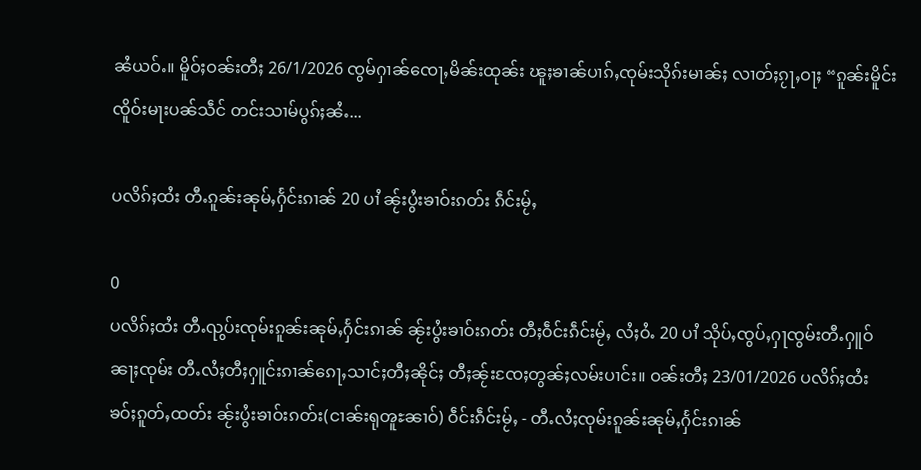ၼႆယဝ်ႉ။ မိူဝ်ႈဝၼ်းတီႈ 26/1/2026 ၸွမ်ႁၢၼ်ၸေႃႇမိၼ်းထုၼ်း ၽူႈၶၢၼ်ပၢၵ်ႇၸုမ်းသိုၵ်းမၢၼ်ႈ လၢတ်ႈၵႂႃႇဝႃႈ “ၵူၼ်းမိူင်းၸိူဝ်းမႃးပၼ်သဵင် တင်းသၢမ်ပွၵ်ႈၼႆႉ...

ပလိၵ်ႈထႆး တီႉၵူၼ်းၼုမ်ႇႁႅင်းၵၢၼ် 20 ပၢႆ ၼႂ်းပွႆးၶၢဝ်းၵတ်း ၵဵင်းမႂ်ႇ

0
ပလိၵ်ႈထႆး တီႉၺွပ်းၸုမ်းၵူၼ်းၼုမ်ႇႁႅင်းၵၢၼ် ၼႂ်းပွႆးၶၢဝ်းၵတ်း တီႈဝဵင်းၵဵင်းမႂ်ႇ လႆႈဝႆႉ 20 ပၢႆ သိုပ်ႇၸွပ်ႇႁႃၸွမ်းတီႉႁူဝ်ၼႃႈၸုမ်း တီႉလႆႈတီႈႁူင်းၵၢၼ်ၵေႃႇသၢင်ႈတီႈၼိုင်ႈ တီႈၼႂ်းၸႄႈတွၼ်ႈလမ်းပၢင်း။ ဝၼ်းတီႈ 23/01/2026 ပလိၵ်ႈထႆး ၶဝ်ႈၵူတ်ႇထတ်း ၼႂ်းပွႆးၶၢဝ်းၵတ်း(ငၢၼ်းရုၻူႊၼၢဝ်) ဝဵင်းၵဵင်းမႂ်ႇ - တီႉလႆႈၸုမ်းၵူၼ်းၼုမ်ႇႁႅင်းၵၢၼ်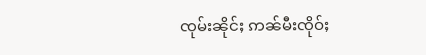ၸုမ်းၼိုင်ႈ ဢၼ်မီးၸိုဝ်ႈ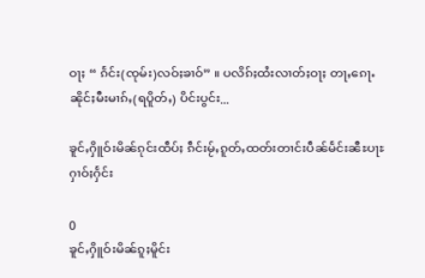ဝႃႈ “ ၵႅင်း(ၸုမ်း)လဝ်ႈၶၢဝ်” ။ ပလိၵ်ႈထႆးလၢတ်ႈဝႃႈ တႃႇၵေႃႉၼိုင်ႈမီးမၢၵ်ႇ(ရပိူတ်ႇ) ပိင်းပွင်း...

ၶူင်ႇႁိူဝ်းမိၼ်ၵုင်းထဵပ်ႈ ၵဵင်းမႂ်ႇၵူတ်ႇထတ်းတၢင်းပဵၼ်မႅင်းၼီႊပႃႊ ႁၢဝ်ႈႁႅင်း

0
ၶူင်ႇႁိူဝ်းမိၼ်ၵူႈမိူင်း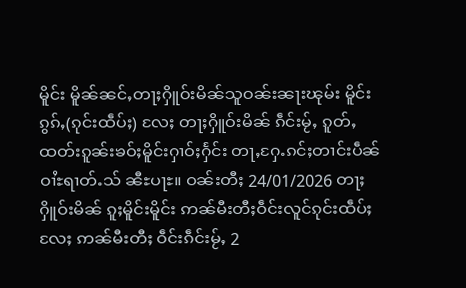မိူင်း မိူၼ်ၼင်ႇတႃႈႁိူဝ်းမိၼ်သူဝၼ်းၼႃးၽုမ်း မိူင်းၵွၵ်ႇ(ၵုင်းထဵပ်ႈ) လႄႈ တႃႈႁိူဝ်းမိၼ် ၵဵင်းမႂ်ႇ ၵူတ်ႇထတ်းၵူၼ်းၶဝ်ႈမိူင်းႁၢဝ်ႈႁႅင်း တႃႇႁႄႉၵင်ႈတၢင်းပဵၼ် ဝၢႆႊရၢတ်ႉသ် ၼီႊပႃႊ။ ဝၼ်းတီႈ 24/01/2026 တႃႈႁိူဝ်းမိၼ် ၵူႈမိူင်းမိူင်း ဢၼ်မီးတီႈဝဵင်းလူင်ၵုင်းထဵပ်ႈလႄႈ ဢၼ်မီးတီႈ ဝဵင်းၵဵင်းမႂ်ႇ 2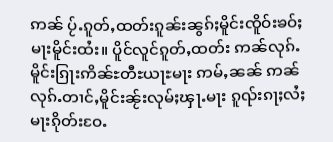ဢၼ် ပႂ်ႉၵူတ်ႇထတ်းၵူၼ်းၼွၵ်ႈမိူင်းၸိူဝ်းၶဝ်ႈမႃးမိူင်းထႆး။ ပိူင်လူင်ၵူတ်ႇထတ်း ဢၼ်လုၵ်ႉမိူင်းၵြႃးဢိၼ်ႊတီႊယႃႊမႃး ဢမ်ႇၼၼ် ဢၼ်လုၵ်ႉတၢင်ႇမိူင်းၼႂ်းလုမ်ႈၾႃႉမႃး ၵူၺ်းၵႃႈလႆႈမႃးၵိုတ်းဝႄႉ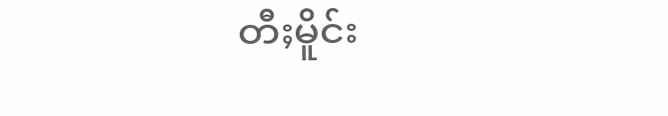တီႈမိူင်း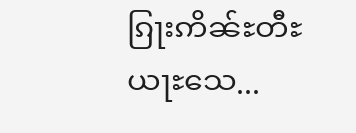ၵြႃးဢိၼ်ႊတီႊယႃႊသေ...